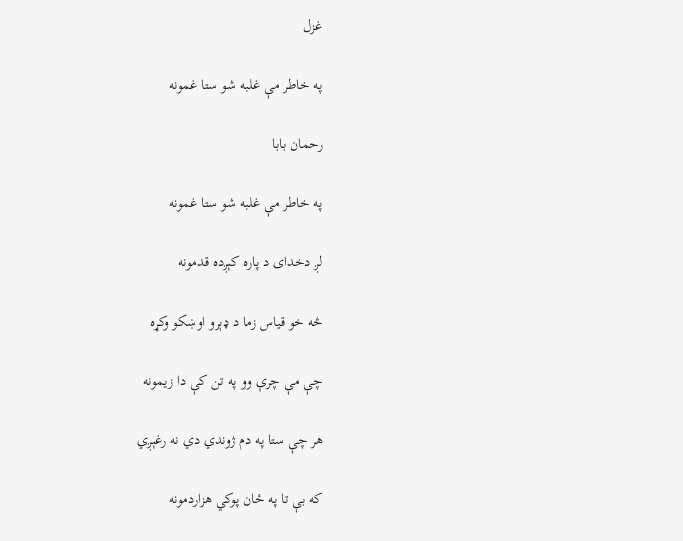غزل

په خاطر مې غلبه شو ستا غمونه

رحمان بابا

په خاطر مې غلبه شو ستا غمونه

لږ دخدای د پاره کېږده قدمونه

څه خو قياس زما د ډېرو اوښکو وکړه

چې مې چرې وو په تن کې دا زيمونه

هر چې ستا په دم ژوندي دي نه رغېږي

که بې تا په ځان پوکي هزاردمونه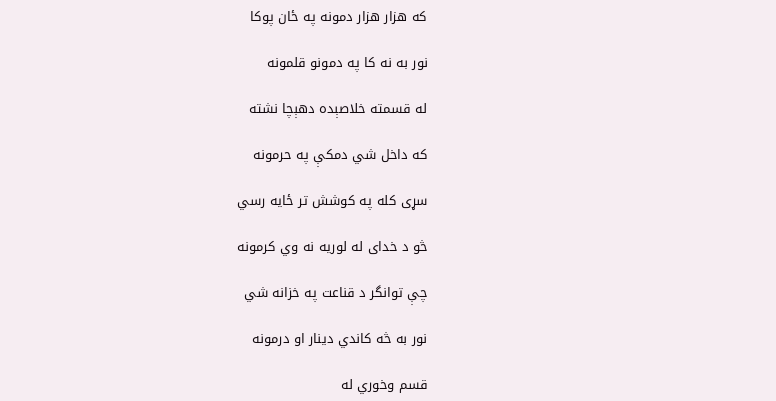که هزار هزار دمونه په ځان پوکا

نور به نه کا په دمونو قلمونه

له قسمته خلاصېده دهېچا نشته

که داخل شي دمکې په حرمونه

سړی کله په کوشش تر ځايه رسي

څو د خدای له لوريه نه وي کرمونه

چې توانگر د قناعت په خزانه شي

نور به څه کاندي دينار او درمونه

قسم وخوري له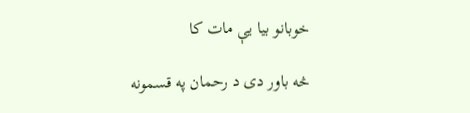خوبانو بيا يې مات کا

څه باور دی د رحمان په قسمونه